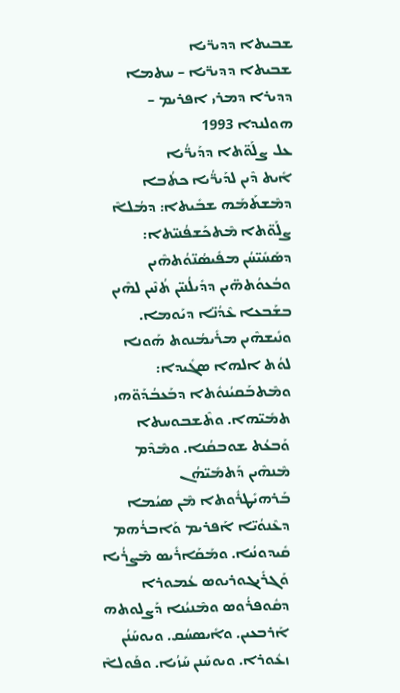ܫܒܝܬܐ ܕܕܝܪ̈ܝܐ
ܫܒܝܬܐ ܕܕܝܪ̈ܝܐ – ܚܬܡܐ ܕܕܝܪܐ ܕܡܪܝ ܐܦܪܝܡ – ܗܘܠܢܕܐ 1993
ܥܠ ܨܠܰܘ̈ܬܐ ܕܕܰܝܪ̈ܳܝܐ
ܐܺܝܬ ܕܶܝܢ ܠܕܰܝܪ̈ܳܝܐ ܟܬܳܒܐ ܕܡܶܫܬܰܡܰܗ ܫܒܺܝܬܐ: ܕܡܳܠܐܶ ܨܠܰܘ̈ܬܐ ܡܶܬܟܰܫܦܳܢܝ̈ܬܐ: ܕܣܰܚܺܝ̈ܚܳܢ ܡܦܺܝܣܳܢ̈ܘܳܬܗܶܝܢ ܘܒܳܥܘܳܬܗ̈ܝܢ ܕܕܺܝܠܳܢܝ̈ܢ ܬܳܢܶܝܢ ܠܗܶܝܢ ܒܫܰܒܥܐ ܥܶܕܳܢ̈ܐ ܕܝܰܘܡܐ. ܘܢܺܝܫܗܶܝܢ ܡܪܺܝܡܳܢܘܬ ܗܰܘܢܐ ܠܘܳܬ ܐܠܗܐ ܣܓܺܝܕܐ: ܘܡܶܬܒܰܩܝܳܢܘܽܬܐ ܕܒܰܥܒܳܕܰܘ̈ܗܝ ܬܡܺܝ̈ܗܐ. ܘܬܶܫܒܘܚܬܐ ܘܰܒܥܳܬ ܫܘܒܩܳܢܐ. ܘܡܶܕܶܡ ܡܶܢܗܶܝܢ ܕܰܬܡܺܝ̈ܗܳܢ ܒܰܪܗܝܺܛܪܽܘܬܐ ܡܶܢ ܣܝܳܡܐ ܕܥܶܢܘܳܝ̈ܐ ܐܰܦܪܝܡ ܘܰܐܒܪܳܗܡ ܩܺܝܕܘܢܳܝܐ. ܘܡܰܩܰܐܪܺܝܣ ܡܶܨܪܳܝܐ ܘܰܓܪܺܝܓܘܪܝܘܣ ܥܳܡܘܪܐ ܕܩܽܘܦܪܳܘܣ ܘܡܶܢܝܳܢܐ ܕܰܨܠܘܬܗ ܐܰܪܒܥܝܢ. ܘܐܺܝܣܚܳܩ. ܘܝܘܚܰܢܳܢ ܙܥܽܘܪܐ. ܘܝܘܚܰܢܢ ܚܰܙܳܝܐ. ܘܦܰܘܠܐܶ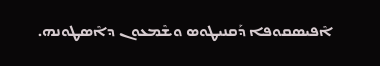ܐܶܦܝܣܩܘܦܐ ܕܰܩܢܝܛܘܣ ܘܫܶܡܥܘܢ ܕܐܶܣܛܘܢܗ.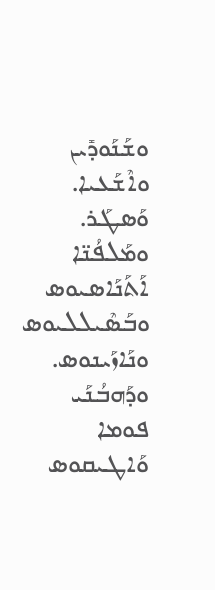ܘܫܰܢܰܘܕܺܝܢ ܘܐܶܫܰܥܝܐ. ܘܰܣܛܰܪ. ܘܡܰܠܦܳܢ̈ܐ ܐܰܬܰܢܰܐܣܝܘܣ ܘܒܰܣܶܝܠܠܝܘܣ ܘܢܰܐܙܰܝܢܘܣ. ܘܕܰܗܒܳܢܰܝ ܦܘܡܐ ܘܰܐܛܝܩܘܣ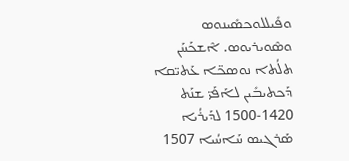ܘܦܺܝܠܠܘܟܣܺܝܢܘܣ ܘܣܶܘܝܪܝܘܣ. ܐܶܫܟܰܚܰܢ ܬܠܳܬܐ ܢܘܣܟ̈ܐ ܥܰܬܝ̈ܩܐ ܕܰܟܬܝܒܺܝܢ ܠܐܰܦܰܝ̈ ܫܢܰܬ 1420-1500 ܠܕܰܝܪܳܝܐ ܣܰܪܓܝܣ ܚܰܐܚܳܝܐ 1507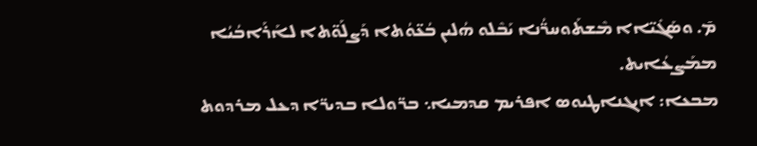ܡ̄. ܘܣܰܓܺܝ̈ܐܐ ܡܶܫܬܰܘܚܪ̈ܳܢܐ ܝܰܒܶܠܘ ܗܳܠܝܢ ܒܳܥ̈ܘܳܬܐ ܕܰܨܠܰܘ̈ܬܐ ܠܐܰܪܰܐܒܳܝܳܐ ܡܡܰܨܥܳܐܝܬ.
ܡܒܥܐ: ܐܝܓܢܐܛܝܘܣ ܐܦܪܝܡ ܩܕܡܝܐ܆ ܒܪ̈ܘܠܐ ܒܕܝܪ̈ܐ ܕܥܠ ܡܪܕܘܬ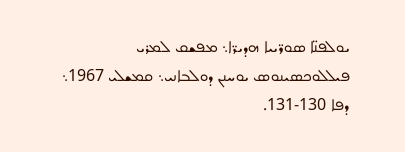ܝܘܠܦܢ̈ܐ ܣܘܪ̈ܝܝܐ ܗܕܝܪ̈ܐ܆ ܡܦܫܩ ܠܡܪܝ ܦܝܠܠܘܟܣܝܢܘܣ ܝܘܚܢܢ ܕܘܠܒܐܢܝ܆ ܩܡܫܠܝ 1967܆ ܕܦܐ 130-131.